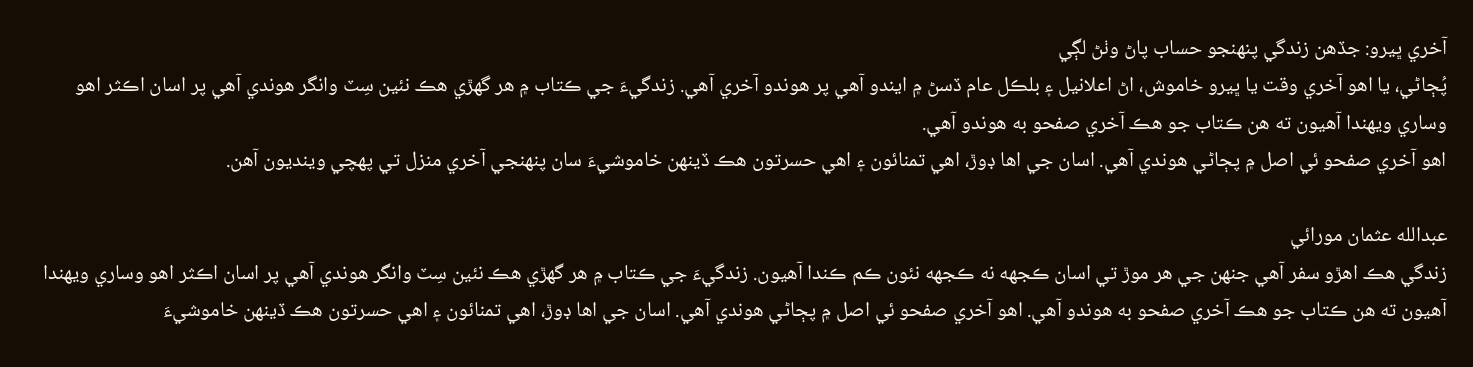آخري ڀيرو: جڏهن زندگي پنهنجو حساب پاڻ وٺڻ لڳي
پُڄاڻي، يا اهو آخري وقت يا ڀيرو خاموش، اڻ اعلانيل ۽ بلڪل عام ڏسڻ ۾ ايندو آهي پر هوندو آخري آهي. زندگيءَ جي ڪتاب ۾ هر گهڙي هڪ نئين سِٽ وانگر هوندي آهي پر اسان اڪثر اهو وساري ويهندا آهيون ته هن ڪتاب جو هڪ آخري صفحو به هوندو آهي.
اهو آخري صفحو ئي اصل ۾ پڄاڻي هوندي آهي. اسان جي اها ڊوڙ، اهي تمنائون ۽ اهي حسرتون هڪ ڏينهن خاموشيءَ سان پنهنجي آخري منزل تي پهچي وينديون آهن.

عبدالله عثمان مورائي
زندگي هڪ اهڙو سفر آهي جنهن جي هر موڙ تي اسان ڪجهه نه ڪجهه نئون ڪم ڪندا آهيون. زندگيءَ جي ڪتاب ۾ هر گهڙي هڪ نئين سِٽ وانگر هوندي آهي پر اسان اڪثر اهو وساري ويهندا آهيون ته هن ڪتاب جو هڪ آخري صفحو به هوندو آهي. اهو آخري صفحو ئي اصل ۾ پڄاڻي هوندي آهي. اسان جي اها ڊوڙ، اهي تمنائون ۽ اهي حسرتون هڪ ڏينهن خاموشيءَ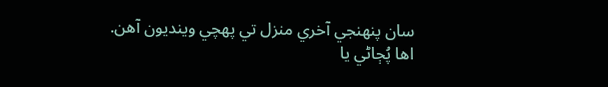سان پنهنجي آخري منزل تي پهچي وينديون آهن.
اها پُڄاڻي يا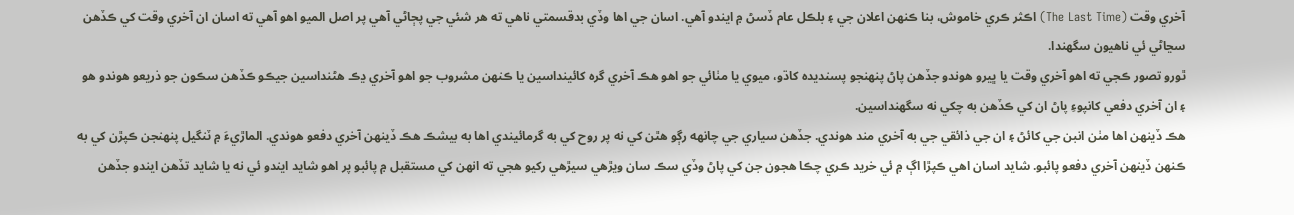آخري وقت (The Last Time) اڪثر ڪري خاموش، بنا ڪنهن اعلان جي ۽ بلڪل عام ڏسڻ ۾ ايندو آهي. اسان جي اها وڏي بدقسمتي ناهي ته هر شئي جي پڄاڻي آهي پر اصل الميو اهو آهي ته اسان ان آخري وقت کي ڪڏهن سڃاڻي ئي ناهيون سگهندا.
ٿورو تصور ڪجي ته اهو آخري وقت يا ڀيرو هوندو جڏهن پاڻ پنهنجو پسنديده کاڌو، ميوي يا مٺائي جو اهو هڪ آخري گره کائينداسين يا ڪنهن مشروب جو اهو آخري ڍڪ هڻنداسين جيڪو ڪڏهن سڪون جو ذريعو هوندو هو ۽ ان آخري دفعي کانپوءِ پاڻ ان کي ڪڏهن به چکي نه سگهنداسين.
هڪ ڏينهن اها مٺن انبن جي کائڻ ۽ ان جي ذائقي جي به آخري مند هوندي. جڏهن سياري جي چانهه رڳو هٿن کي نه پر روح کي به گرمائيندي اها به بيشڪ هڪ ڏينهن آخري دفعو هوندي. الماڙيءَ ۾ ٽنگيل پنهنجن ڪپڙن کي به ڪنهن ڏينهن آخري دفعو پائبو. شايد اسان اهي ڪپڙا اڳ ۾ ئي خريد ڪري چڪا هجون جن کي پاڻ وڏي سڪ سان ويڙهي سيڙهي رکيو هجي ته انهن کي مستقبل ۾ پائبو پر اهو شايد ايندو ئي نه يا شايد تڏهن ايندو جڏهن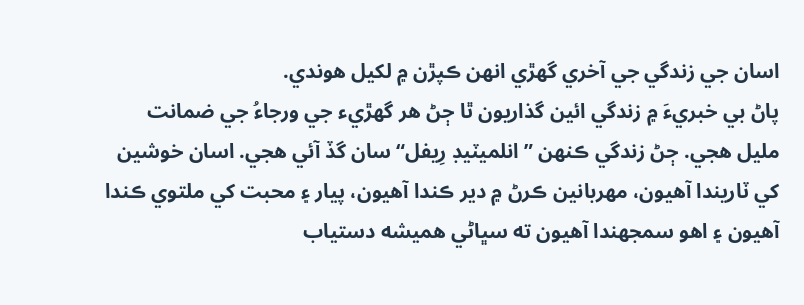اسان جي زندگي جي آخري گهڙي انهن ڪپڙن ۾ لکيل هوندي.
پاڻ بي خبريءَ ۾ زندگي ائين گذاريون ٿا ڄڻ هر گهڙيء جي ورجاءُ جي ضمانت مليل هجي. ڄڻ زندگي ڪنهن ”انلميٽيڊ رِيفل“ سان گڏ آئي هجي. اسان خوشين کي ٽاريندا آهيون، مهربانين ڪرڻ ۾ دير ڪندا آهيون، پيار ۽ محبت کي ملتوي ڪندا آهيون ۽ اهو سمجهندا آهيون ته سڀاڻي هميشه دستياب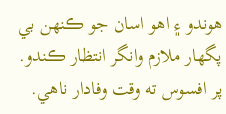هوندو ۽ اهو اسان جو ڪنهن بي پگهار ملازم وانگر انتظار ڪندو. پر افسوس ته وقت وفادار ناهي.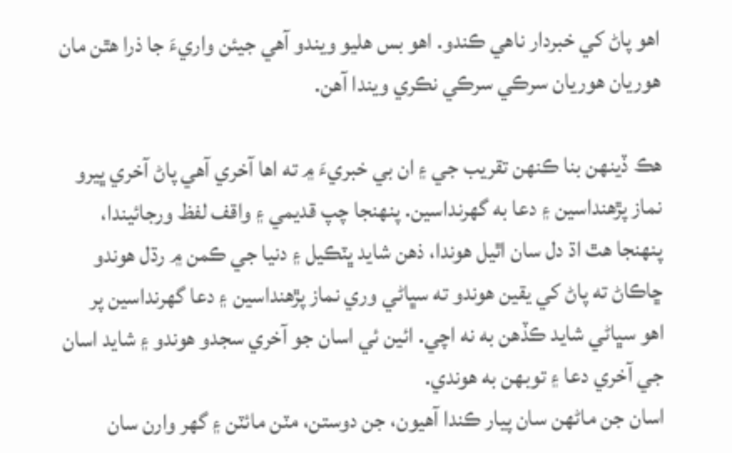اهو پاڻ کي خبردار ناهي ڪندو. اهو بس هليو ويندو آهي جيئن واريءَ جا ذرا هٿن مان هوريان هوريان سرڪي سرڪي نڪري ويندا آهن.

هڪ ڏينهن بنا ڪنهن تقريب جي ۽ ان بي خبريءَ ۾ ته اها آخري آهي پاڻ آخري ڀيرو نماز پڙهنداسين ۽ دعا به گهرنداسين. پنهنجا چپ قديمي ۽ واقف لفظ ورجائيندا، پنهنجا هٿ اڌ دل سان اٿيل هوندا، ذهن شايد ڀٽڪيل ۽ دنيا جي ڪمن ۾ رڌل هوندو ڇاڪاڻ ته پاڻ کي يقين هوندو ته سڀاڻي وري نماز پڙهنداسين ۽ دعا گهرنداسين پر اهو سڀاڻي شايد ڪڏهن به نه اچي. ائين ئي اسان جو آخري سجدو هوندو ۽ شايد اسان جي آخري دعا ۽ توبهن به هوندي.
اسان جن ماڻهن سان پيار ڪندا آهيون، جن دوستن، مٽن مائٽن ۽ گهر وارن سان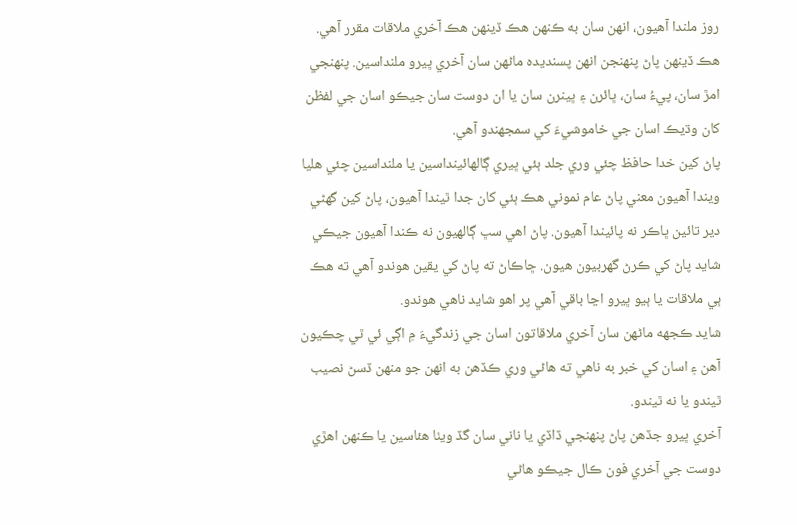روز ملندا آهيون، انهن سان به ڪنهن هڪ ڏينهن هڪ آخري ملاقات مقرر آهي. هڪ ڏينهن پاڻ پنهنجن انهن پسنديده ماڻهن سان آخري ڀيرو ملنداسين. پنهنجي امڙ سان، پيءُ سان، ڀائرن ۽ ڀينرن سان يا ان دوست سان جيڪو اسان جي لفظن کان وڌيڪ اسان جي خاموشيءَ کي سمجهندو آهي.
پاڻ کين خدا حافظ چئي وري جلد ٻئي ڀيري ڳالهائينداسين يا ملنداسين چئي هليا ويندا آهيون معني پاڻ عام نموني هڪ ٻئي کان جدا ٿيندا آهيون، پاڻ کين گهڻي دير تائين ڀاڪر نه پائيندا آهيون. پاڻ اهي سڀ ڳالهيون نه ڪندا آهيون جيڪي شايد پاڻ کي ڪرڻ گهربيون هيون. ڇاڪاڻ ته پاڻ کي يقين هوندو آهي ته هڪ ٻي ملاقات يا ٻيو ڀيرو اڃا باقي آهي پر اهو شايد ناهي هوندو.
شايد ڪجهه ماڻهن سان آخري ملاقاتون اسان جي زندگيءَ ۾ اڳي ئي ٿي چڪيون آهن ۽ اسان کي خبر به ناهي ته هاڻي وري ڪڏهن به انهن جو منهن ڏسڻ نصيب ٿيندو يا نه ٿيندو.
آخري ڀيرو جڏهن پاڻ پنهنجي ڏاڏي يا ناني سان گڏ ويٺا هئاسين يا ڪنهن اهڙي دوست جي آخري فون ڪال جيڪو هاڻي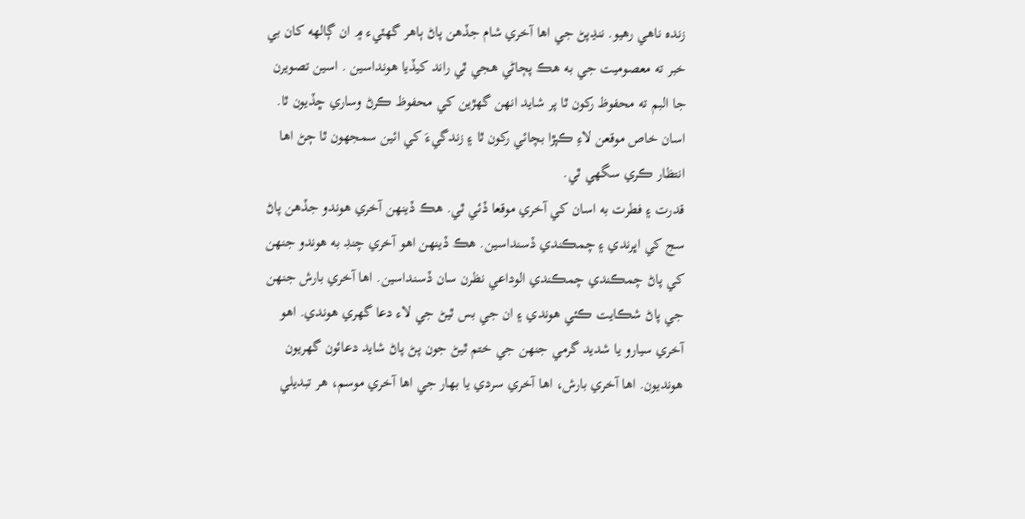زنده ناهي رهيو. ننڍپڻ جي اها آخري شام جڏهن پاڻ ٻاهر گهٽيء ۾ ان ڳالهه کان بي خبر ته معصوميت جي به هڪ پڄاڻي هجي ٿي راند کيڏيا هونداسين . اسين تصويرن جا البم ته محفوظ رکون ٿا پر شايد انهن گهڙين کي محفوظ ڪرڻ وساري ڇڏيون ٿا. اسان خاص موقعن لاءِ ڪپڙا بچائي رکون ٿا ۽ زندگيءَ کي ائين سمجهون ٿا ڄڻ اها انتظار ڪري سگهي ٿي.
قدرت ۽ فطرت به اسان کي آخري موقعا ڏئي ٿي. هڪ ڏينهن آخري هوندو جڏهن پاڻ سج کي اڀرندي ۽ چمڪندي ڏسنداسين. هڪ ڏينهن اهو آخري چنڊ به هوندو جنهن کي پاڻ چمڪندي چمڪندي الوداعي نظرن سان ڏسنداسين. اها آخري بارش جنهن جي پاڻ شڪايت ڪئي هوندي ۽ ان جي بس ٿيڻ جي لاء دعا گهري هوندي. اهو آخري سيارو يا شديد گرمي جنهن جي ختم ٿيڻ جون پڻ پاڻ شايد دعائون گهريون هونديون. اها آخري بارش، اها آخري سردي يا بهار جي اها آخري موسم، هر تبديلي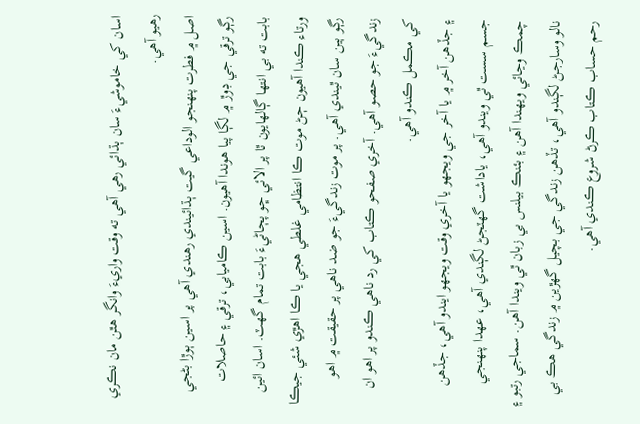اسان کي خاموشيءَ سان ٻڌائي رهي آهي ته وقت واريءَ وانگر هٿن مان نڪري رهيو آهي.
اصل ۾ فطرت پنهنجو الوداعي گيت ٻڌائيندي رهندي آهي پر اسين ٻوڙا بڻجي رڳو ترقي جي ڊوڙ ۾ لڳا پيا هوندا آهيون. اسين ڪاميابي، ترقي ۽ حاصلات بابت ته بي انتها ڳالهايون ٿا پر الائي ڇو پڄاڻيءَ بابت تمام گهٽ. اسان ائين ورتاء ڪندا آهيون ڄڻ موت ڪا انتظامي غلطي هجي يا ڪا اهڙي شئي جيڪا رڳو ٻين سان ٿيندي آهي. پر موت زندگيءَ جو ضد ناهي پر حقيقت ۾ اهو زندگيءَ جو حصو آهي. آخري صفحو ڪتاب کي رد ناهي ڪندو پر اهو ان کي مڪمل ڪندو آهي.
۽ جڏهن آخر ۾ يا آخر جي ويجهو يا آخري وقت ويجهو ايندو آهي، جڏهن جسم سست ٿي ويندو آهي، ياداشت گهٽجڻ لڳندي آهي، عهدا پنهنجي چمڪ وڃائي ويهندا آهن ۽ بئنڪ بيلنس بي زبان ٿي ويندا آهن. سماجي رتبو ۽ نالو وسارجڻ لڳندو آهي، تڏهن زندگي جي بچيل گهڙين ۾ زندگي هڪ بي رحم حساب ڪتاب ڪرڻ شروع ڪندي آهي.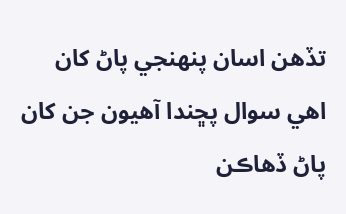تڏهن اسان پنهنجي پاڻ کان اهي سوال پڇندا آهيون جن کان پاڻ ڏهاڪن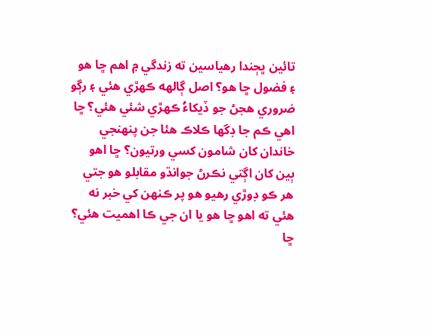تائين ڀڄندا رهياسين ته زندگي ۾ اهم ڇا هو ۽ فضول ڇا هو؟ اصل ڳالهه ڪهڙي هئي ۽ رڳو ضروري هجڻ جو ڏيکاءُ ڪهڙي شئي هئي؟ ڇا اهي ڪم جا ڊگها ڪلاڪ هئا جن پنهنجي خاندان کان شامون کسي ورتيون؟ ڇا اهو ٻين کان اڳتي نڪرڻ جوانڌو مقابلو هو جتي هر ڪو ڊوڙي رهيو هو پر ڪنهن کي خبر نه هئي ته اهو ڇا هو يا ان جي ڪا اهميت هئي؟ ڇا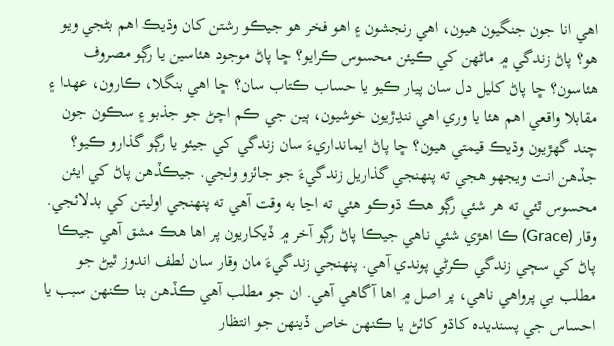اهي انا جون جنگيون هيون، اهي رنجشون ۽ اهو فخر هو جيڪو رشتن کان وڌيڪ اهم بڻجي ويو هو؟ پاڻ زندگي ۾ ماڻهن کي ڪيئن محسوس ڪرايو؟ ڇا پاڻ موجود هئاسين يا رڳو مصروف هئاسون؟ ڇا پاڻ کليل دل سان پيار ڪيو يا حساب ڪتاب سان؟ ڇا اهي بنگلا، ڪارون، عهدا ۽ مقابلا واقعي اهم هئا يا وري اهي ننڍڙيون خوشيون، ٻين جي ڪم اچڻ جو جذبو ۽ سڪون جون چند گهڙيون وڌيڪ قيمتي هيون؟ ڇا پاڻ ايمانداريءَ سان زندگي کي جيئو يا رڳو گذارو ڪيو؟
جڏهن انت ويجهو هجي ته پنهنجي گذاريل زندگيءَ جو جائزو وٺجي. جيڪڏهن پاڻ کي ايئن محسوس ٿئي ته هر شئي رڳو هڪ ڌوڪو هئي ته اڃا به وقت آهي ته پنهنجي اوليتن کي بدلائجي.
وقار (Grace) ڪا اهڙي شئي ناهي جيڪا پاڻ رڳو آخر ۾ ڏيکاريون پر اها هڪ مشق آهي جيڪا پاڻ کي سڄي زندگي ڪرڻي پوندي آهي. پنهنجي زندگيءَ مان وقار سان لطف اندوز ٿيڻ جو مطلب بي پرواهي ناهي، پر اصل ۾ اها آگاهي آهي. ان جو مطلب آهي ڪڏهن بنا ڪنهن سبب يا احساس جي پسنديده کاڌو کائڻ يا ڪنهن خاص ڏينهن جو انتظار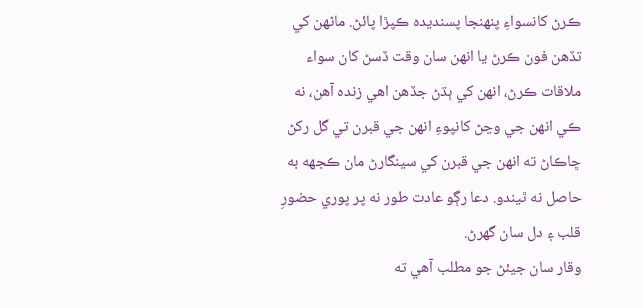ڪرڻ کانسواءِ پنهنجا پسنديده ڪپڙا پائڻ. ماڻهن کي تڏهن فون ڪرڻ يا انهن سان وقت ڏسڻ کان سواء ملاقات ڪرڻ، انهن کي ٻڌڻ جڏهن اهي زنده آهن، نه ڪي انهن جي وڃڻ کانپوءِ انهن جي قبرن تي گل رکڻ ڇاڪاڻ ته انهن جي قبرن کي سينگارڻ مان ڪجهه به حاصل نه ٿيندو. دعا رڳو عادت طور نه پر پوري حضورِ قلب ۽ دل سان گهرڻ.
وقار سان جيئڻ جو مطلب آهي ته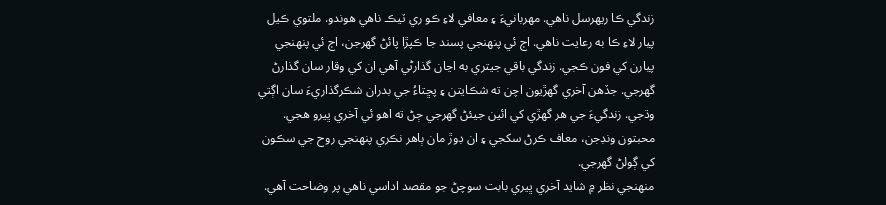زندگي ڪا ريهرسل ناهي. مهربانيءَ ۽ معافي لاءِ ڪو ري ٽيڪ ناهي هوندو. ملتوي ڪيل پيار لاءِ ڪا به رعايت ناهي. اڄ ئي پنهنجي پسند جا ڪپڙا پائڻ گهرجن، اڄ ئي پنهنجي پيارن کي فون ڪجي. زندگي باقي جيتري به اڃان گذارڻي آهي ان کي وقار سان گذارڻ گهرجي. جڏهن آخري گهڙيون اچن ته شڪايتن ۽ پڇتاءُ جي بدران شڪرگذاريءَ سان اڳتي وڌجي. زندگيءَ جي هر گهڙي کي ائين جيئڻ گهرجي ڄڻ ته اهو ئي آخري ڀيرو هجي. محبتون ونڊجن، معاف ڪرڻ سکجي ۽ ان ڊوڙ مان ٻاهر نڪري پنهنجي روح جي سڪون کي ڳولڻ گهرجي.
منهنجي نظر ۾ شايد آخري ڀيري بابت سوچڻ جو مقصد اداسي ناهي پر وضاحت آهي.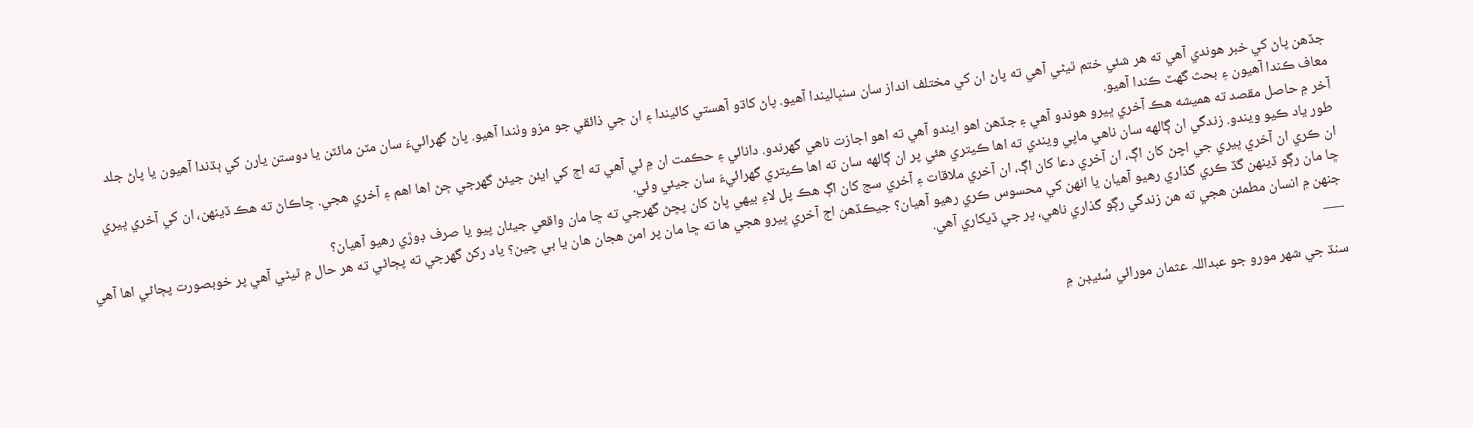جڏهن پاڻ کي خبر هوندي آهي ته هر شئي ختم ٿيڻي آهي ته پاڻ ان کي مختلف انداز سان سنڀاليندا آهيو. پاڻ کاڌو آهستي کائيندا ۽ ان جي ذائقي جو مزو وٺندا آهيو. پاڻ گهرائيءَ سان مٽن مائٽن يا دوستن يارن کي ٻڌندا آهيون يا پاڻ جلد معاف ڪندا آهيون ۽ بحث گهٽ ڪندا آهيو.
آخر ۾ حاصل مقصد ته هميشه هڪ آخري ڀيرو هوندو آهي ۽ جڏهن اهو ايندو آهي ته اهو اجازت ناهي گهرندو. دانائي ۽ حڪمت ان ۾ ئي آهي ته اڄ کي ايئن جيئڻ گهرجي ڄڻ اها اهم ۽ آخري هجي. ڇاڪاڻ ته هڪ ڏينهن، ان کي آخري ڀيري طور ياد ڪيو ويندو. زندگي ان ڳالهه سان ناهي ماپي ويندي ته اها ڪيتري هئي پر ان ڳالهه سان ته اها ڪيتري گهرائيءَ سان جيئي وئي.
ان ڪري ان آخري ڀيري جي اچڻ کان اڳ، ان آخري دعا کان اڳ، ان آخري ملاقات ۽ آخري سج کان اڳ هڪ پل لاءِ بيهي پاڻ کان پڇڻ گهرجي ته ڇا مان واقعي جيئان پيو يا صرف ڊوڙي رهيو آهيان؟
ڇا مان رڳو ڏينهن گڏ ڪري گذاري رهيو آهيان يا انهن کي محسوس ڪري رهيو آهيان؟ جيڪڏهن اڄ آخري ڀيرو هجي ها ته ڇا مان پر امن هجان هان يا بي چين؟ ياد رکڻ گهرجي ته پڄاڻي ته هر حال ۾ ٿيڻي آهي پر خوبصورت پڄاڻي اها آهي جنهن ۾ انسان مطمئن هجي ته هن زندگي رڳو گذاري ناهي، پر جي ڏيکاري آهي.
___

سنڌ جي شھر مورو جو عبداللہ عثمان مورائي سُئيڊن ۾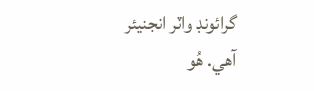گرائونڊ واٽر انجنيئر آھي. ھُو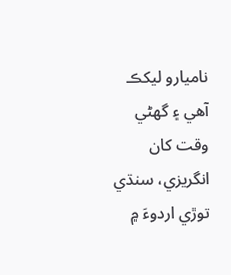ناميارو ليکڪ آھي ۽ گھڻي وقت کان انگريزي، سنڌي توڙي اردوءَ ۾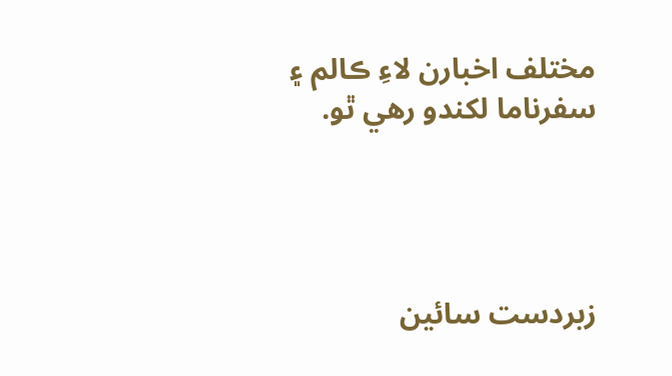مختلف اخبارن لاءِ ڪالم ۽ سفرناما لکندو رھي ٿو.




زبردست سائين